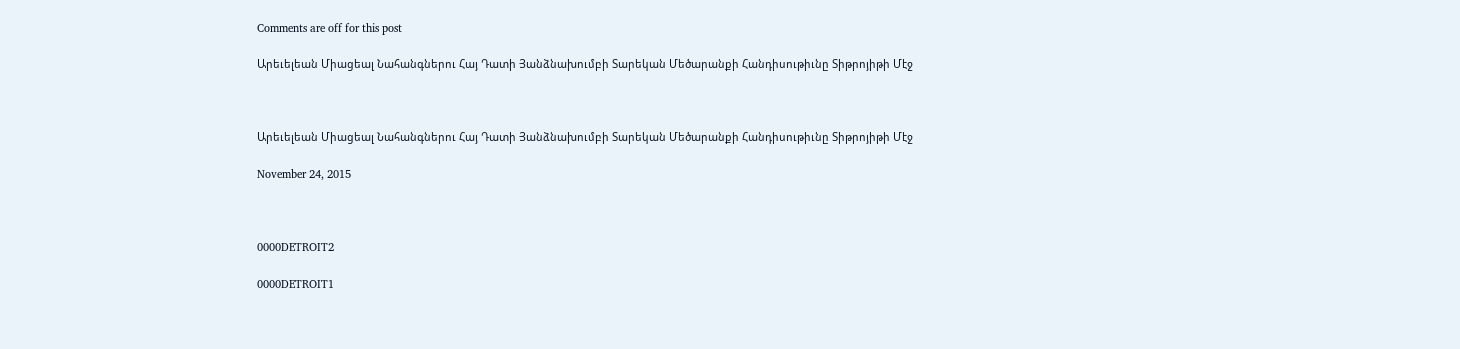Comments are off for this post

Արեւելեան Միացեալ Նահանգներու Հայ Դատի Յանձնախումբի Տարեկան Մեծարանքի Հանդիսութիւնը Տիթրոյիթի Մէջ



Արեւելեան Միացեալ Նահանգներու Հայ Դատի Յանձնախումբի Տարեկան Մեծարանքի Հանդիսութիւնը Տիթրոյիթի Մէջ

November 24, 2015



0000DETROIT2

0000DETROIT1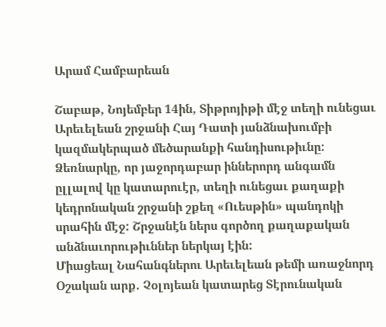Արամ Համբարեան

Շաբաթ, Նոյեմբեր 14ին, Տիթրոյիթի մէջ տեղի ունեցաւ Արեւելեան շրջանի Հայ Դատի յանձնախումբի կազմակերպած մեծարանքի հանդիսութիւնը:
Ձեռնարկը, որ յաջորդաբար իններորդ անգամն ըլլալով կը կատարուէր, տեղի ունեցաւ քաղաքի կեդրոնական շրջանի շքեղ «Ուեսթին» պանդոկի սրահին մէջ: Շրջանէն ներս գործող քաղաքական անձնաւորութիւններ ներկայ էին:
Միացեալ Նահանգներու Արեւելեան թեմի առաջնորդ Օշական արք. Չօլոյեան կատարեց Տէրունական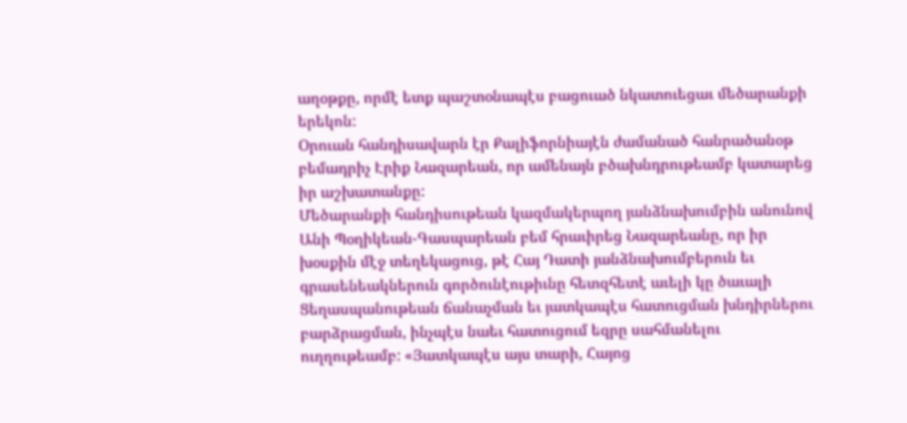աղօթքը, որմէ ետք պաշտօնապէս բացուած նկատուեցաւ մեծարանքի երեկոն:
Օրուան հանդիսավարն էր Քալիֆորնիայէն ժամանած հանրածանօթ բեմադրիչ Էրիք Նազարեան, որ ամենայն բծախնդրութեամբ կատարեց իր աշխատանքը:
Մեծարանքի հանդիսութեան կազմակերպող յանձնախումբին անունով Անի Պօղիկեան-Գասպարեան բեմ հրաւիրեց Նազարեանը, որ իր խօսքին մէջ տեղեկացուց, թէ Հայ Դատի յանձնախումբերուն եւ գրասենեակներուն գործունէութիւնը հետզհետէ աւելի կը ծաւալի Ցեղասպանութեան ճանաչման եւ յատկապէս հատուցման խնդիրներու բարձրացման, ինչպէս նաեւ հատուցում եզրը սահմանելու ուղղութեամբ: «Յատկապէս այս տարի, Հայոց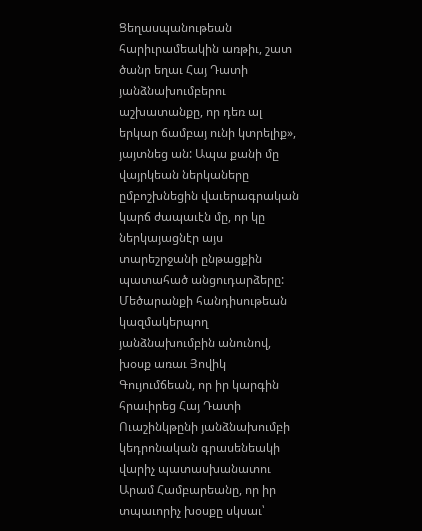Ցեղասպանութեան հարիւրամեակին առթիւ, շատ ծանր եղաւ Հայ Դատի յանձնախումբերու աշխատանքը, որ դեռ ալ երկար ճամբայ ունի կտրելիք», յայտնեց ան: Ապա քանի մը վայրկեան ներկաները ըմբոշխնեցին վաւերագրական կարճ ժապաւէն մը, որ կը ներկայացնէր այս տարեշրջանի ընթացքին պատահած անցուդարձերը:
Մեծարանքի հանդիսութեան կազմակերպող յանձնախումբին անունով, խօսք առաւ Յովիկ Գույումճեան, որ իր կարգին հրաւիրեց Հայ Դատի Ուաշինկթընի յանձնախումբի կեդրոնական գրասենեակի վարիչ պատասխանատու Արամ Համբարեանը, որ իր տպաւորիչ խօսքը սկսաւ՝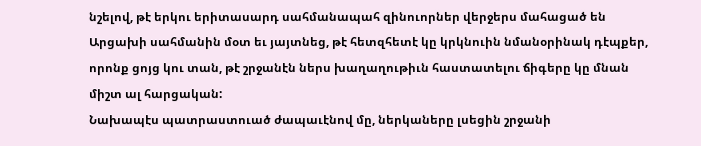նշելով, թէ երկու երիտասարդ սահմանապահ զինուորներ վերջերս մահացած են Արցախի սահմանին մօտ եւ յայտնեց, թէ հետզհետէ կը կրկնուին նմանօրինակ դէպքեր, որոնք ցոյց կու տան, թէ շրջանէն ներս խաղաղութիւն հաստատելու ճիգերը կը մնան միշտ ալ հարցական:
Նախապէս պատրաստուած ժապաւէնով մը, ներկաները լսեցին շրջանի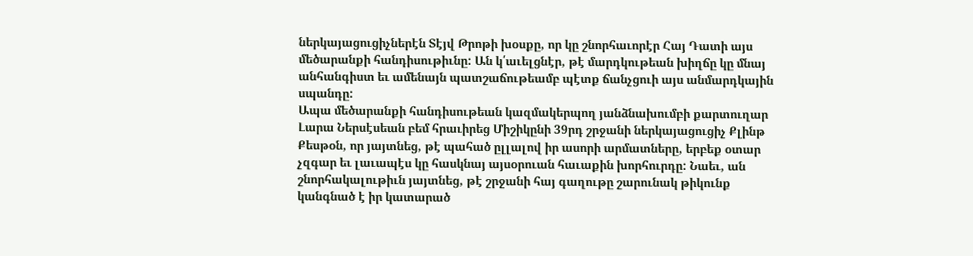ներկայացուցիչներէն Տէյվ Թրոթի խօսքը, որ կը շնորհաւորէր Հայ Դատի այս մեծարանքի հանդիսութիւնը: Ան կ՛աւելցնէր, թէ մարդկութեան խիղճը կը մնայ անհանգիստ եւ ամենայն պատշաճութեամբ պէտք ճանչցուի այս անմարդկային սպանդը:
Ապա մեծարանքի հանդիսութեան կազմակերպող յանձնախումբի քարտուղար Լարա Ներսէսեան բեմ հրաւիրեց Միշիկընի 39րդ շրջանի ներկայացուցիչ Քլինթ Քեսթօն, որ յայտնեց, թէ պահած ըլլալով իր ասորի արմատները, երբեք օտար չզգար եւ լաւապէս կը հասկնայ այսօրուան հաւաքին խորհուրդը: Նաեւ, ան շնորհակալութիւն յայտնեց, թէ շրջանի հայ գաղութը շարունակ թիկունք կանգնած է իր կատարած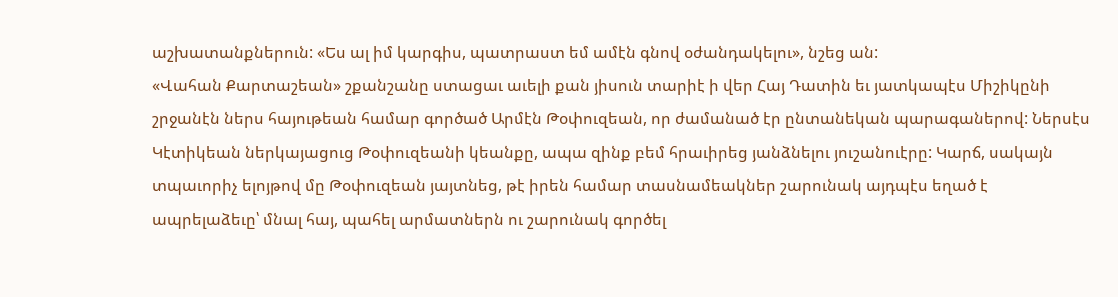աշխատանքներուն: «Ես ալ իմ կարգիս, պատրաստ եմ ամէն գնով օժանդակելու», նշեց ան:
«Վահան Քարտաշեան» շքանշանը ստացաւ աւելի քան յիսուն տարիէ ի վեր Հայ Դատին եւ յատկապէս Միշիկընի շրջանէն ներս հայութեան համար գործած Արմէն Թօփուզեան, որ ժամանած էր ընտանեկան պարագաներով: Ներսէս Կէտիկեան ներկայացուց Թօփուզեանի կեանքը, ապա զինք բեմ հրաւիրեց յանձնելու յուշանուէրը: Կարճ, սակայն տպաւորիչ ելոյթով մը Թօփուզեան յայտնեց, թէ իրեն համար տասնամեակներ շարունակ այդպէս եղած է ապրելաձեւը՝ մնալ հայ, պահել արմատներն ու շարունակ գործել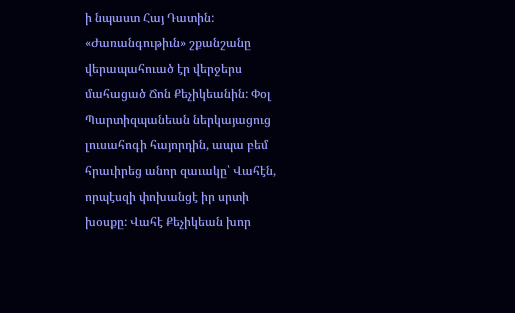ի նպաստ Հայ Դատին:
«Ժառանգութիւն» շքանշանը վերապահուած էր վերջերս մահացած Ճոն Քեչիկեանին: Փօլ Պարտիզպանեան ներկայացուց լուսահոգի հայորդին, ապա բեմ հրաւիրեց անոր զաւակը՝ Վահէն, որպէսզի փոխանցէ իր սրտի խօսքը: Վահէ Քեչիկեան խոր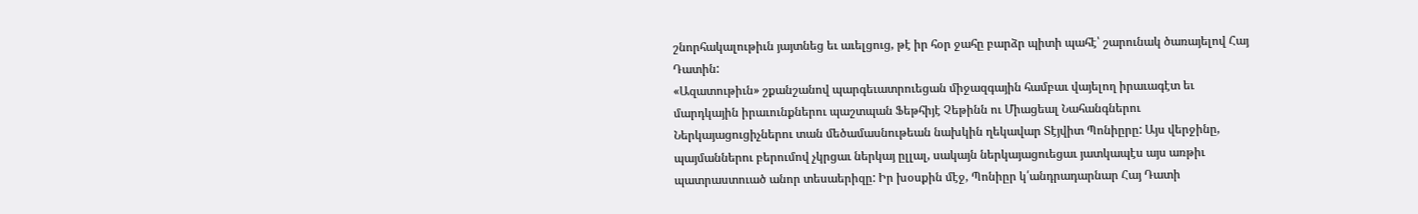շնորհակալութիւն յայտնեց եւ աւելցուց, թէ իր հօր ջահը բարձր պիտի պահէ՝ շարունակ ծառայելով Հայ Դատին:
«Ազատութիւն» շքանշանով պարգեւատրուեցան միջազգային համբաւ վայելող իրաւագէտ եւ մարդկային իրաւունքներու պաշտպան Ֆեթհիյէ Չեթինն ու Միացեալ Նահանգներու Ներկայացուցիչներու տան մեծամասնութեան նախկին ղեկավար Տէյվիտ Պոնիըրը: Այս վերջինը, պայմաններու բերումով չկրցաւ ներկայ ըլլալ, սակայն ներկայացուեցաւ յատկապէս այս առթիւ պատրաստուած անոր տեսաերիզը: Իր խօսքին մէջ, Պոնիըր կ՛անդրադարնար Հայ Դատի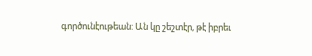գործունէութեան: Ան կը շեշտէր, թէ իբրեւ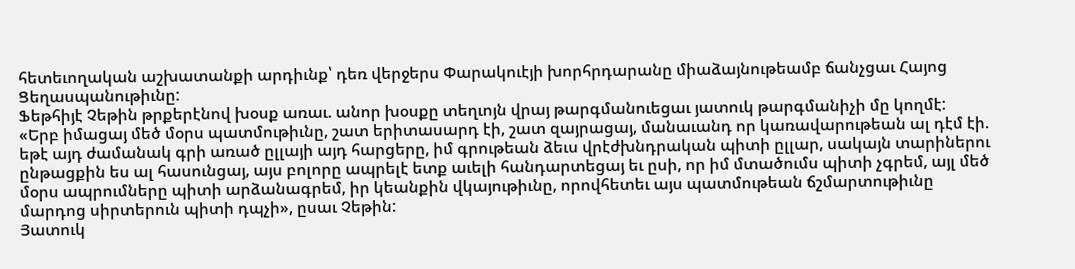հետեւողական աշխատանքի արդիւնք՝ դեռ վերջերս Փարակուէյի խորհրդարանը միաձայնութեամբ ճանչցաւ Հայոց Ցեղասպանութիւնը:
Ֆեթհիյէ Չեթին թրքերէնով խօսք առաւ. անոր խօսքը տեղւոյն վրայ թարգմանուեցաւ յատուկ թարգմանիչի մը կողմէ:
«Երբ իմացայ մեծ մօրս պատմութիւնը, շատ երիտասարդ էի, շատ զայրացայ, մանաւանդ որ կառավարութեան ալ դէմ էի. եթէ այդ ժամանակ գրի առած ըլլայի այդ հարցերը, իմ գրութեան ձեւս վրէժխնդրական պիտի ըլլար, սակայն տարիներու ընթացքին ես ալ հասունցայ, այս բոլորը ապրելէ ետք աւելի հանդարտեցայ եւ ըսի, որ իմ մտածումս պիտի չգրեմ, այլ մեծ մօրս ապրումները պիտի արձանագրեմ, իր կեանքին վկայութիւնը, որովհետեւ այս պատմութեան ճշմարտութիւնը մարդոց սիրտերուն պիտի դպչի», ըսաւ Չեթին:
Յատուկ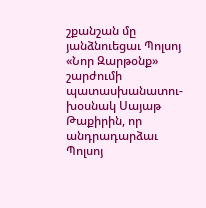շքանշան մը յանձնուեցաւ Պոլսոյ «Նոր Զարթօնք» շարժումի պատասխանատու-խօսնակ Սայաթ Թաքիրին, որ անդրադարձաւ Պոլսոյ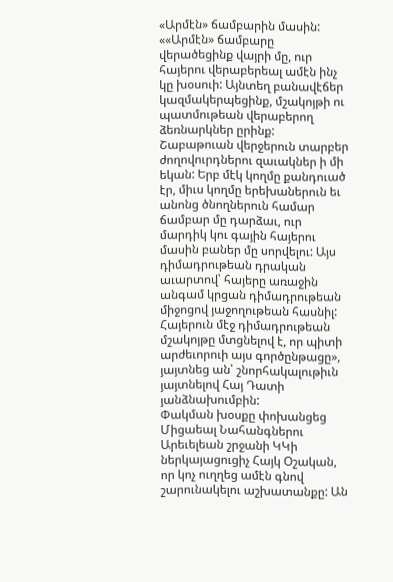«Արմէն» ճամբարին մասին:
««Արմէն» ճամբարը վերածեցինք վայրի մը, ուր հայերու վերաբերեալ ամէն ինչ կը խօսուի: Այնտեղ բանավէճեր կազմակերպեցինք, մշակոյթի ու պատմութեան վերաբերող ձեռնարկներ ըրինք: Շաբաթուան վերջերուն տարբեր ժողովուրդներու զաւակներ ի մի եկան: Երբ մէկ կողմը քանդուած էր, միւս կողմը երեխաներուն եւ անոնց ծնողներուն համար ճամբար մը դարձաւ, ուր մարդիկ կու գային հայերու մասին բաներ մը սորվելու: Այս դիմադրութեան դրական աւարտով՝ հայերը առաջին անգամ կրցան դիմադրութեան միջոցով յաջողութեան հասնիլ: Հայերուն մէջ դիմադրութեան մշակոյթը մտցնելով է, որ պիտի արժեւորուի այս գործընթացը», յայտնեց ան՝ շնորհակալութիւն յայտնելով Հայ Դատի յանձնախումբին:
Փակման խօսքը փոխանցեց Միցաեալ Նահանգներու Արեւելեան շրջանի ԿԿի ներկայացուցիչ Հայկ Օշական, որ կոչ ուղղեց ամէն գնով շարունակելու աշխատանքը: Ան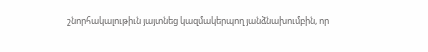շնորհակալութիւն յայտնեց կազմակերպող յանձնախումբին, որ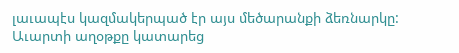լաւապէս կազմակերպած էր այս մեծարանքի ձեռնարկը:
Աւարտի աղօթքը կատարեց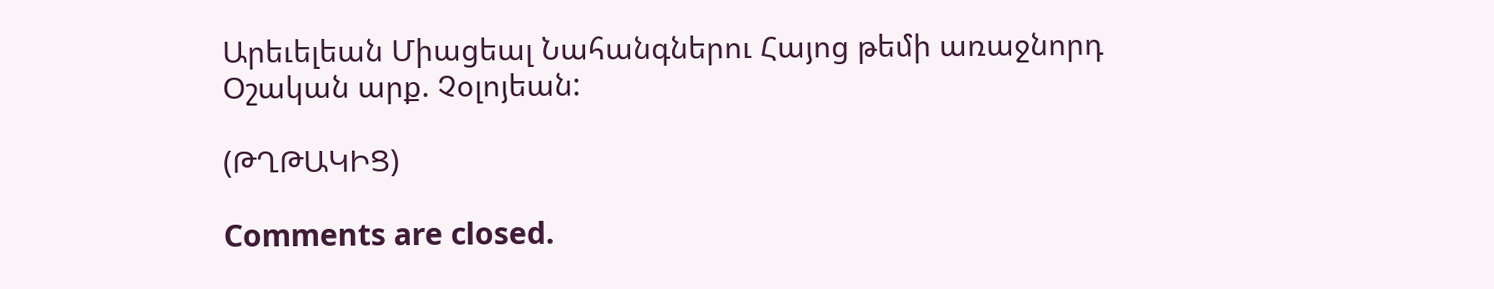Արեւելեան Միացեալ Նահանգներու Հայոց թեմի առաջնորդ Օշական արք. Չօլոյեան:

(ԹՂԹԱԿԻՑ)

Comments are closed.